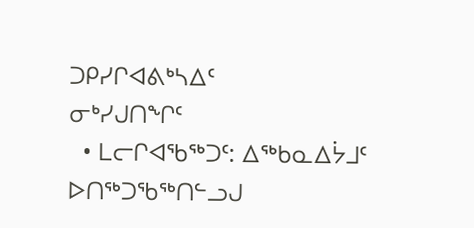ᑐᑭᓯᒋᐊᕕᒃᓴᐃᑦ
ᓂᒃᓯᒍᑎᖏᑦ
  • ᒪᓕᒋᐊᖃᖅᑐᑦ: ᐃᖅᑲᓇᐃᔮᒧᑦ ᐅᑎᖅᑐᖃᖅᑎᓪᓗᒍ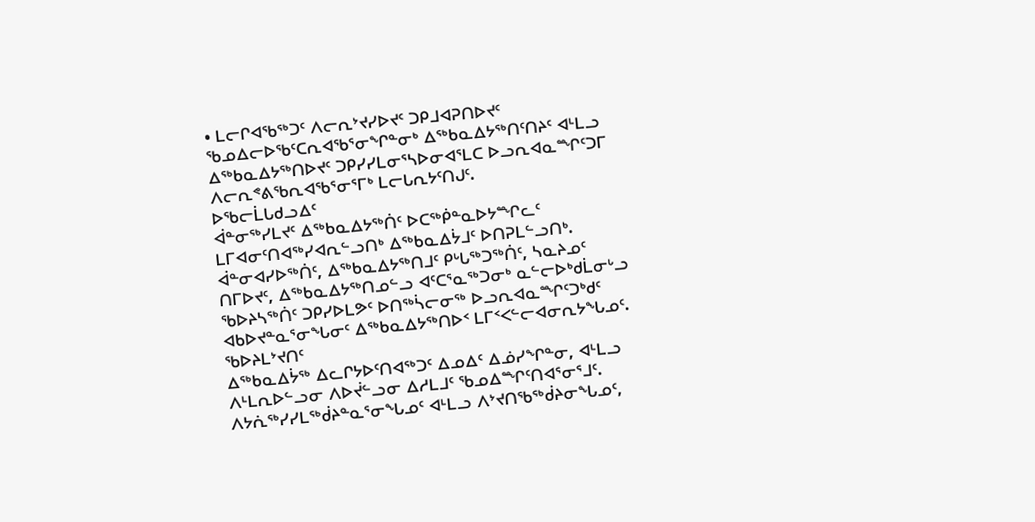• ᒪᓕᒋᐊᖃᖅᑐᑦ ᐱᓕᕆᔾᔪᓯᐅᔪᑦ ᑐᑭᒧᐊᕈᑎᐅᔪᑦ ᖃᓄᐃᓕᐅᖃᑦᑕᕆᐊᖃᕐᓂᖏᓐᓂᒃ ᐃᖅᑲᓇᐃᔭᖅᑎᑦᑎᔨᑦ ᐊᒻᒪᓗ ᐃᖅᑲᓇᐃᔭᖅᑎᐅᔪᑦ ᑐᑭᓯᓯᒪᓂᕐᓴᐅᓂᐊᕐᒪᑕ ᐅᓗᕆᐊᓇᙱᑦᑐᒥ ᐱᓕᕆᕝᕕᖃᕆᐊᖃᕐᓂᕐᒥᒃ ᒪᓕᒐᕆᔭᑦᑎᒍᑦ.
ᐅᖃᓕᒫᒐᑯᓗᐃᑦ
ᐋᓐᓂᖅᓯᒪᔪᑦ ᐃᖅᑲᓇᐃᔭᖅᑏᑦ ᐅᑕᖅᑮᓐᓇᐅᔭᙱᓚᑦ ᒪᒥᐊᓂᑦᑎᐊᖅᓯᐊᕆᓪᓗᑎᒃ ᐃᖅᑲᓇᐃᔮᒧᑦ ᐅᑎᕈᒪᓪᓗᑎᒃ. ᐋᓐᓂᐊᓯᐅᖅᑏᑦ, ᐃᖅᑲᓇᐃᔭᖅᑎᒧᑦ ᑭᒡᒐᖅᑐᖅᑏᑦ, ᓴᓇᔨᓄᑦ ᑎᒥᐅᔪᑦ, ᐃᖅᑲᓇᐃᔭᖅᑎᓄᓪᓗ ᐊᑦᑕᕐᓇᖅᑐᓂᒃ ᓇᓪᓕᐅᒃᑯᒫᓂᒡᓗ ᖃᐅᔨᓴᖅᑏᑦ ᑐᑭᓯᐅᒪᕗᑦ ᐅᑎᖅᓵᓕᓂᖅ ᐅᓗᕆᐊᓇᙱᑦᑐᒃᑯᑦ ᐊᑲᐅᔪᓐᓇᕐᓂᖓᓂᑦ ᐃᖅᑲᓇᐃᔭᖅᑎᐅᑉ ᒪᒥᑉᐸᓪᓕᐊᓂᕆᔭᖓᓄᑦ.
ᖃᐅᔨᒪᔾᔪᑎᑦ
ᐃᖅᑲᓇᐃᔮᖅ ᐃᓚᒋᔭᐅᑦᑎᐊᖅᑐᑦ ᐃᓄᐃᑦ ᐃᓅᓯᖏᓐᓂ, ᐊᒻᒪᓗ ᐱᒻᒪᕆᐅᓪᓗᓂ ᐱᐅᔫᓪᓗᓂ ᐃᓱᒪᒧᑦ ᖃᓄᐃᙱᑦᑎᐊᕐᓂᕐᒧᑦ. ᐱᔭᕇᖅᓯᓯᒪᖅᑰᔨᓐᓇᕐᓂᖓᓄᑦ ᐊᒻᒪᓗ ᐱᔾᔪᑎᖃᖅᑰᔨᓂᖓᓄᑦ,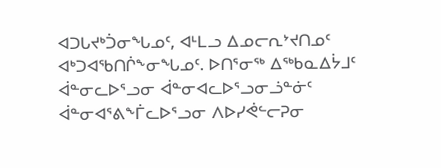ᐊᑐᒐᔪᒃᑑᓂᖓᓄᑦ, ᐊᒻᒪᓗ ᐃᓄᓕᕆᔾᔪᑎᓄᑦ ᐊᒃᑐᐊᖃᑎᒌᖕᓂᖓᓄᑦ. ᐅᑎᕐᓂᖅ ᐃᖅᑲᓇᐃᔮᒧᑦ ᐋᓐᓂᓚᐅᕐᓗᓂ ᐋᓐᓂᐊᓚᐅᕐᓗᓂᓘᓐᓃᑦ ᐋᓐᓂᐊᕐᕕᖕᒦᓚᐅᕐᓗᓂ ᐱᐅᓯᕚᓪᓕᕈᓂ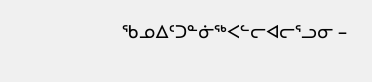ᖃᓄᐃᑦᑐᓐᓃᖅᐸᓪᓕᐊᓕᕐᓗᓂ –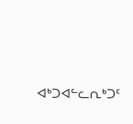ᐊᒃᑐᐊᓪᓚᕆᒃᑐᑦ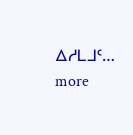ᐃᓱᒪᒧᑦ… more